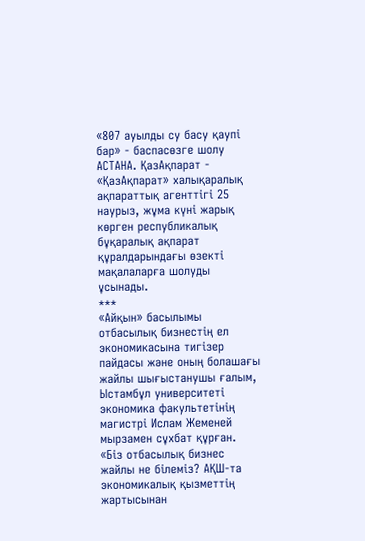«807 ауылды су басу қаупі бар» - баспасөзге шолу
АСТАНА. ҚазАқпарат - «ҚазАқпарат» халықаралық ақпараттық агенттігі 25 наурыз, жұма күні жарық көрген республикалық бұқаралық ақпарат құралдарындағы өзекті мақалаларға шолуды ұсынады.
***
«Айқын» басылымы отбасылық бизнестің ел экономикасына тигізер пайдасы және оның болашағы жайлы шығыстанушы ғалым, Ыстамбұл университеті экономика факультетінің магистрі Ислам Жеменей мырзамен сұхбат құрған.
«Біз отбасылық бизнес жайлы не білеміз? АҚШ-та экономикалық қызметтің жартысынан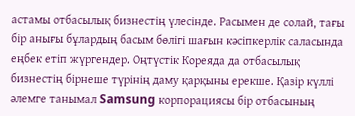астамы отбасылық бизнестің үлесінде. Расымен де солай, тағы бір анығы бұлардың басым бөлігі шағын кәсіпкерлік саласында еңбек етіп жүргендер. Оңтүстік Кореяда да отбасылық бизнестің бірнеше түрінің даму қарқыны ерекше. Қазір күллі әлемге танымал Samsung корпорациясы бір отбасының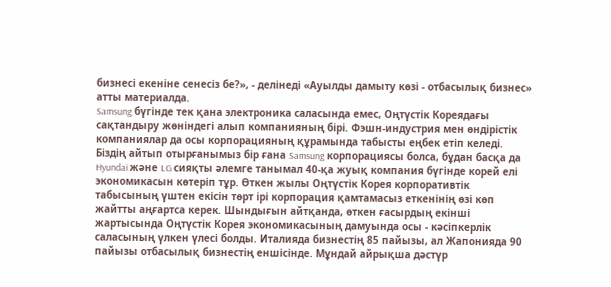бизнесі екеніне сенесіз бе?», - делінеді «Ауылды дамыту көзі - отбасылық бизнес» атты материалда.
Samsung бүгінде тек қана электроника саласында емес, Оңтүстік Кореядағы сақтандыру жөніндегі алып компанияның бірі. Фэшн-индустрия мен өндірістік компаниялар да осы корпорацияның құрамында табысты еңбек етіп келеді. Біздің айтып отырғанымыз бір ғана Samsung корпорациясы болса, бұдан басқа да Hyundai және LG сияқты әлемге танымал 40-қа жуық компания бүгінде корей елі экономикасын көтеріп тұр. Өткен жылы Оңтүстік Корея корпоративтік табысының үштен екісін төрт ірі корпорация қамтамасыз еткенінің өзі көп жайтты аңғартса керек. Шындығын айтқанда, өткен ғасырдың екінші жартысында Оңтүстік Корея экономикасының дамуында осы - кәсіпкерлік саласының үлкен үлесі болды. Италияда бизнестің 85 пайызы, ал Жапонияда 90 пайызы отбасылық бизнестің еншісінде. Мұндай айрықша дәстүр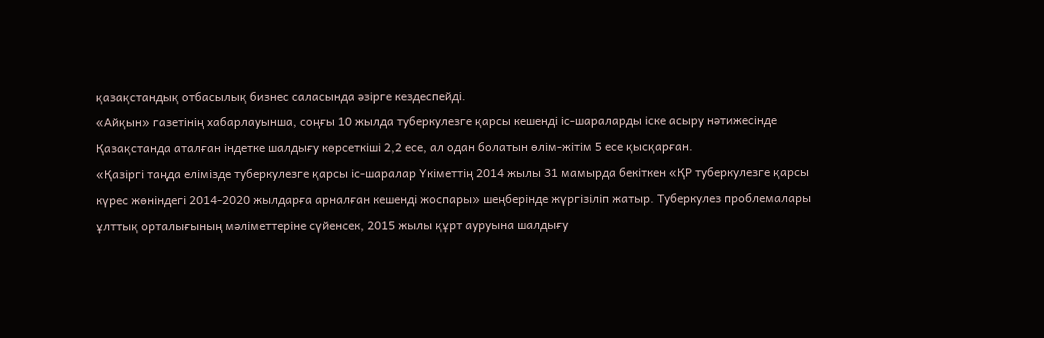қазақстандық отбасылық бизнес саласында әзірге кездеспейді.
«Айқын» газетінің хабарлауынша, соңғы 10 жылда туберкулезге қарсы кешенді іс-шараларды іске асыру нәтижесінде Қазақстанда аталған індетке шалдығу көрсеткіші 2,2 есе, ал одан болатын өлім-жітім 5 есе қысқарған.
«Қазіргі таңда елімізде туберкулезге қарсы іс-шаралар Үкіметтің 2014 жылы 31 мамырда бекіткен «ҚР туберкулезге қарсы күрес жөніндегі 2014-2020 жылдарға арналған кешенді жоспары» шеңберінде жүргізіліп жатыр. Туберкулез проблемалары ұлттық орталығының мәліметтеріне сүйенсек, 2015 жылы құрт ауруына шалдығу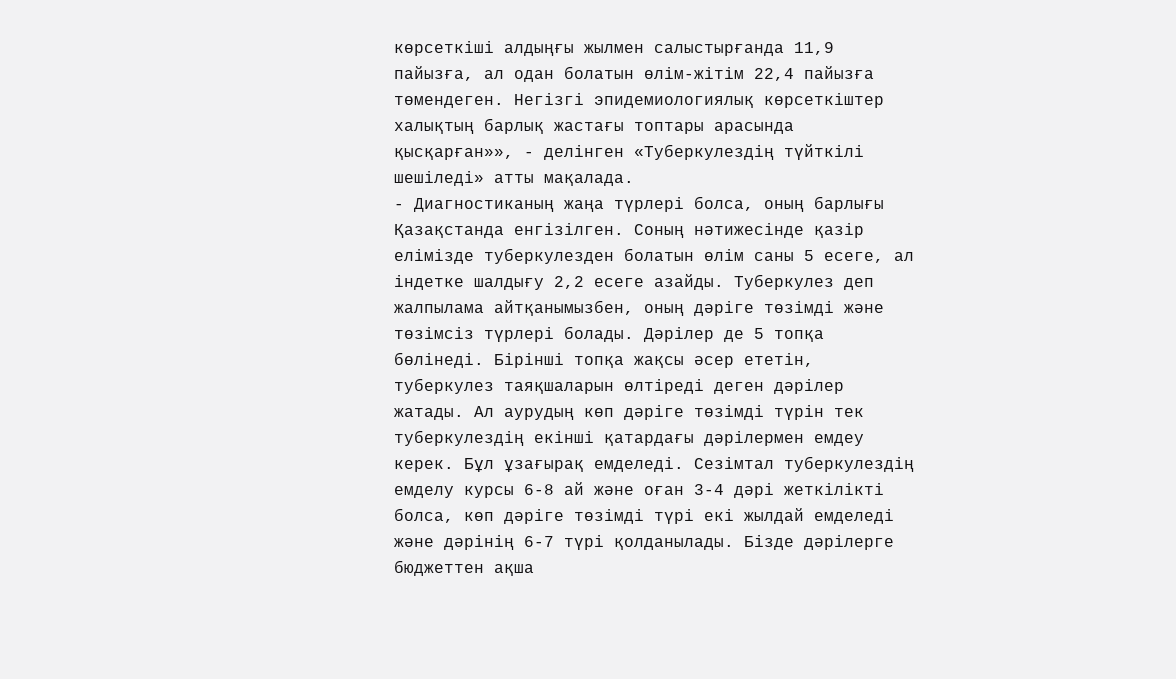көрсеткіші алдыңғы жылмен салыстырғанда 11,9 пайызға, ал одан болатын өлім-жітім 22,4 пайызға төмендеген. Негізгі эпидемиологиялық көрсеткіштер халықтың барлық жастағы топтары арасында қысқарған»», - делінген «Туберкулездің түйткілі шешіледі» атты мақалада.
- Диагностиканың жаңа түрлері болса, оның барлығы Қазақстанда енгізілген. Соның нәтижесінде қазір елімізде туберкулезден болатын өлім саны 5 есеге, ал індетке шалдығу 2,2 есеге азайды. Туберкулез деп жалпылама айтқанымызбен, оның дәріге төзімді және төзімсіз түрлері болады. Дәрілер де 5 топқа бөлінеді. Бірінші топқа жақсы әсер ететін, туберкулез таяқшаларын өлтіреді деген дәрілер жатады. Ал аурудың көп дәріге төзімді түрін тек туберкулездің екінші қатардағы дәрілермен емдеу керек. Бұл ұзағырақ емделеді. Сезімтал туберкулездің емделу курсы 6-8 ай және оған 3-4 дәрі жеткілікті болса, көп дәріге төзімді түрі екі жылдай емделеді және дәрінің 6-7 түрі қолданылады. Бізде дәрілерге бюджеттен ақша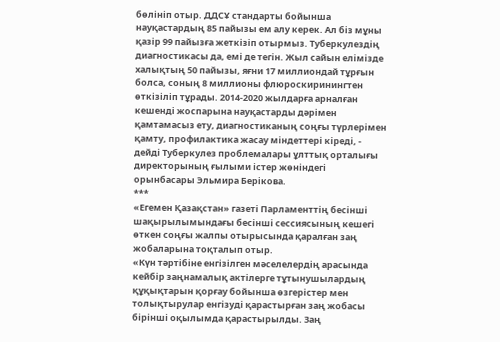бөлініп отыр. ДДСҰ стандарты бойынша науқастардың 85 пайызы ем алу керек. Ал біз мұны қазір 99 пайызға жеткізіп отырмыз. Туберкулездің диагностикасы да, емі де тегін. Жыл сайын елімізде халықтың 50 пайызы, яғни 17 миллиондай тұрғын болса, соның 8 миллионы флюроскиринингтен өткізіліп тұрады. 2014-2020 жылдарға арналған кешенді жоспарына науқастарды дәрімен қамтамасыз ету, диагностиканың соңғы түрлерімен қамту, профилактика жасау міндеттері кіреді, - дейді Туберкулез проблемалары ұлттық орталығы директорының ғылыми істер жөніндегі орынбасары Эльмира Берікова.
***
«Егемен Қазақстан» газеті Парламенттің бесінші шақырылымындағы бесінші сессиясының кешегі өткен соңғы жалпы отырысында қаралған заң жобаларына тоқталып отыр.
«Күн тәртібіне енгізілген мәселелердің арасында кейбір заңнамалық актілерге тұтынушылардың құқықтарын қорғау бойынша өзгерістер мен толықтырулар енгізуді қарастырған заң жобасы бірінші оқылымда қарастырылды. Заң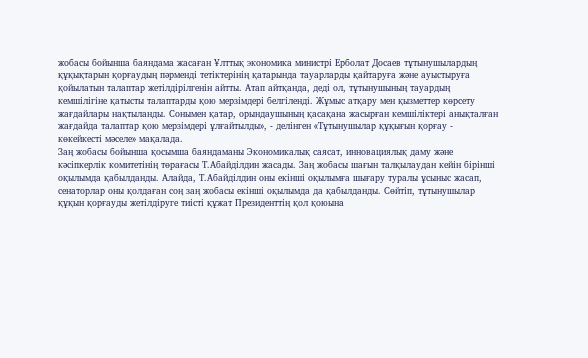жобасы бойынша баяндама жасаған Ұлттық экономика министрі Ерболат Досаев тұтынушылардың құқықтарын қорғаудың пәрменді тетіктерінің қатарында тауарларды қайтаруға және ауыстыруға қойылатын талаптар жетілдірілгенін айтты. Атап айтқанда, деді ол, тұтынушының тауардың кемшілігіне қатысты талаптарды қою мерзімдері белгіленді. Жұмыс атқару мен қызметтер көрсету жағдайлары нақтыланды. Сонымен қатар, орындаушының қасақана жасырған кемшіліктері анықталған жағдайда талаптар қою мерзімдері ұлғайтылды», - делінген «Тұтынушылар құқығын қорғау - көкейкесті мәселе» мақалада.
Заң жобасы бойынша қосымша баяндаманы Экономикалық саясат, инновациялық даму және кәсіпкерлік комитетінің төрағасы Т.Абайділдин жасады. Заң жобасы шағын талқылаудан кейін бірінші оқылымда қабылданды. Алайда, Т.Абайділдин оны екінші оқылымға шығару туралы ұсыныс жасап, сенаторлар оны қолдаған соң заң жобасы екінші оқылымда да қабылданды. Сөйтіп, тұтынушылар құқын қорғауды жетілдіруге тиісті құжат Президенттің қол қоюына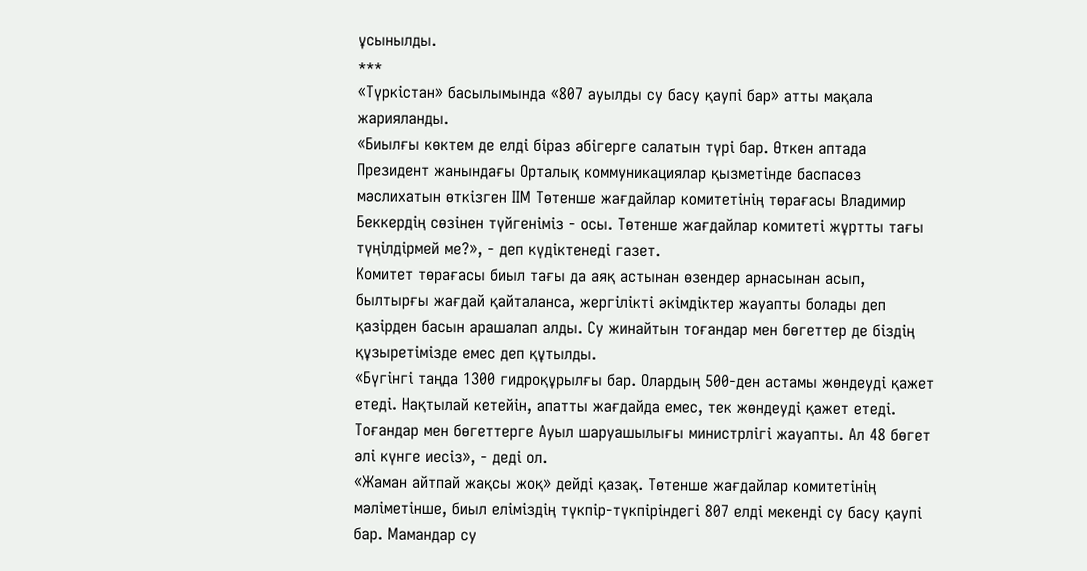ұсынылды.
***
«Түркістан» басылымында «807 ауылды су басу қаупі бар» атты мақала жарияланды.
«Биылғы көктем де елді біраз әбігерге салатын түрі бар. Өткен аптада Президент жанындағы Орталық коммуникациялар қызметінде баспасөз мәслихатын өткізген ІІМ Төтенше жағдайлар комитетінің төрағасы Владимир Беккердің сөзінен түйгеніміз - осы. Төтенше жағдайлар комитеті жұртты тағы түңілдірмей ме?», - деп күдіктенеді газет.
Комитет төрағасы биыл тағы да аяқ астынан өзендер арнасынан асып, былтырғы жағдай қайталанса, жергілікті әкімдіктер жауапты болады деп қазірден басын арашалап алды. Су жинайтын тоғандар мен бөгеттер де біздің құзыретімізде емес деп құтылды.
«Бүгінгі таңда 1300 гидроқұрылғы бар. Олардың 500-ден астамы жөндеуді қажет етеді. Нақтылай кетейін, апатты жағдайда емес, тек жөндеуді қажет етеді. Тоғандар мен бөгеттерге Ауыл шаруашылығы министрлігі жауапты. Ал 48 бөгет әлі күнге иесіз», - деді ол.
«Жаман айтпай жақсы жоқ» дейді қазақ. Төтенше жағдайлар комитетінің мәліметінше, биыл еліміздің түкпір-түкпіріндегі 807 елді мекенді су басу қаупі бар. Мамандар су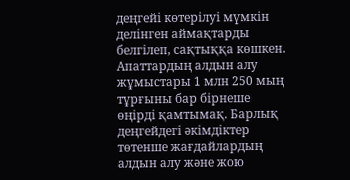деңгейі көтерілуі мүмкін делінген аймақтарды белгілеп, сақтыққа көшкен. Апаттардың алдын алу жұмыстары 1 млн 250 мың тұрғыны бар бірнеше өңірді қамтымақ. Барлық деңгейдегі әкімдіктер төтенше жағдайлардың алдын алу және жою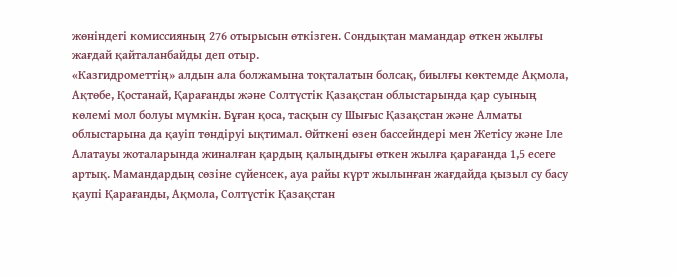жөніндегі комиссияның 276 отырысын өткізген. Сондықтан мамандар өткен жылғы жағдай қайталанбайды деп отыр.
«Казгидрометтің» алдын ала болжамына тоқталатын болсақ, биылғы көктемде Ақмола, Ақтөбе, Қостанай, Қарағанды және Солтүстік Қазақстан облыстарында қар суының көлемі мол болуы мүмкін. Бұған қоса, тасқын су Шығыс Қазақстан және Алматы облыстарына да қауіп төндіруі ықтимал. Өйткені өзен бассейндері мен Жетісу және Іле Алатауы жоталарында жиналған қардың қалыңдығы өткен жылға қарағанда 1,5 есеге артық. Мамандардың сөзіне сүйенсек, ауа райы күрт жылынған жағдайда қызыл су басу қаупі Қарағанды, Ақмола, Солтүстік Қазақстан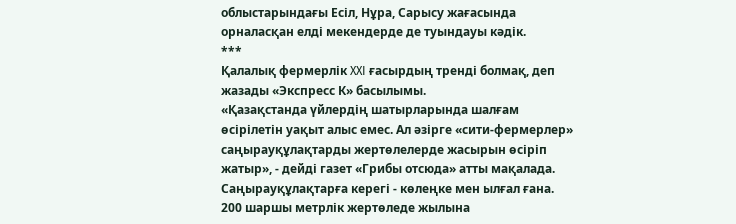облыстарындағы Есіл, Нұра, Сарысу жағасында орналасқан елді мекендерде де туындауы кәдік.
***
Қалалық фермерлік XXI ғасырдың тренді болмақ, деп жазады «Экспресс К» басылымы.
«Қазақстанда үйлердің шатырларында шалғам өсірілетін уақыт алыс емес. Ал әзірге «сити-фермерлер» саңырауқұлақтарды жертөлелерде жасырын өсіріп жатыр», - дейді газет «Грибы отсюда» атты мақалада.
Саңырауқұлақтарға керегі - көлеңке мен ылғал ғана. 200 шаршы метрлік жертөледе жылына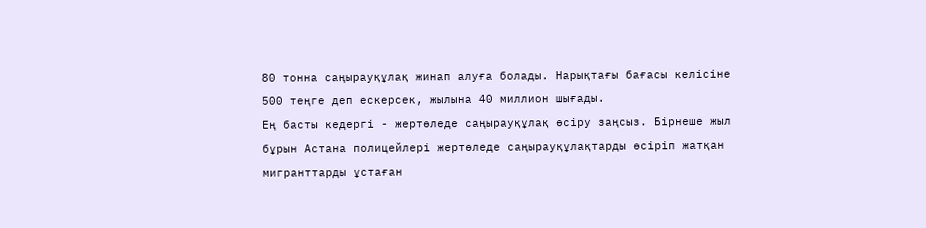80 тонна саңырауқұлақ жинап алуға болады. Нарықтағы бағасы келісіне 500 теңге деп ескерсек, жылына 40 миллион шығады.
Ең басты кедергі - жертөледе саңырауқұлақ өсіру заңсыз. Бірнеше жыл бұрын Астана полицейлері жертөледе саңырауқұлақтарды өсіріп жатқан мигранттарды ұстаған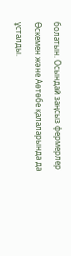болатын. Осындай заңсыз фермерлер Өскемен және Аөтөбе қалаларында да ұсталды.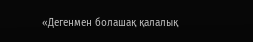«Дегенмен болашақ қалалық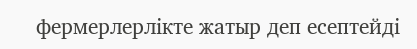фермерлерлікте жатыр деп есептейді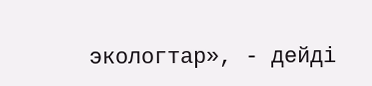экологтар», - дейді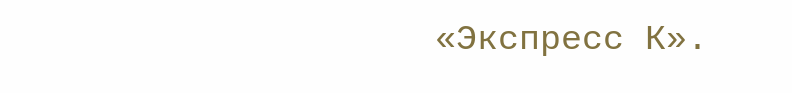«Экспресс К».